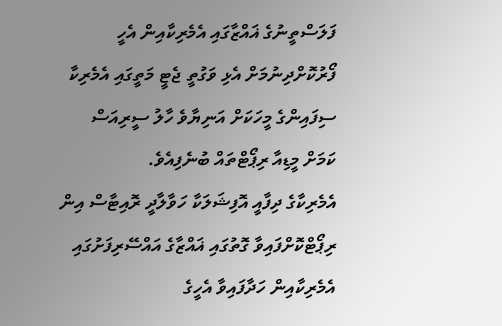ފަލަސްތީނުގެ ޣައްޒާގައި އެމެރިކާއިން އެހީ ފޯރުކޮށްދިނުމަށް އެޅި ވަގުތީ ޖެޓީ މަތީގައި އެމެރިކާ ސިފައިންގެ މީހަކަށް އަނިޔާވެ ހާލު ސީރިއަސް ކަމަށް މީޑިއާ ރިޕޯޓްތައް ބުނެފިއެވެ.
އެމެރިކާގެ ދިފާއީ އޮފިޝަލަކާ ހަވާލާދީ ރޮއިޓާސް އިން ރިޕޯޓްކޮށްފައިވާ ގޮތުގައި ޣައްޒާގެ އައްސޭރިފަށުގައި އެމެރިކާއިން ހަދާފައިވާ އެހީގެ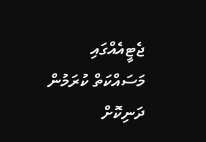ޖެޓީއެއްގައި މަސައްކަތް ކުރަމުން ދަނިކޮށް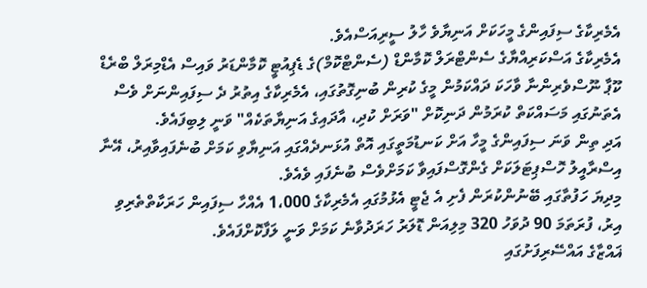އެމެރިކާގެ ސިފައިންގެ މީހަކަށް އަނިޔާވެ ހާލު ސީރިއަސްއެވެ.
އެމެރިކާގެ އަސްކަރިއްޔާގެ ސެންޓްރަލް ކޮމާންޑް (ސެންޓްކޮމް)ގެ ޑެޕިއުޓީ ކޮމާންޑަރު ވައިސް އެޑްމިރަލް ބްރެޑް ކޫޕާ ނޫސްވެރިންނާ ވާހަކަ ދައްކަމުން މީގެ ކުރިން ބުނިގޮތުގައި، އެމެރިކާގެ އިތުރު ދެ ސިފައިންނަށް ވެސް އެތަނުގައި މަސައްކަތް ކުރަމުން ދަނިކޮށް "ވަރަށް ކުދި، އާދައިގެ އަނިޔާތަކެއް" ވަނީ ލިބިފައެވެ.
އަދި ތިން ވަނަ ސިފައިންގެ މީހާ އަށް ކަނޑުމަތީގައި އޮތް އުޅަނދެއްގައި އަނިޔާވި ކަމަށް ބުނެފައިވާއިރު، އޭނާ އިސްރާއީލު ހޮސްޕިޓަލަކަށް ގެންގޮސްފައިވާ ކަމަށްވެސް ބުނެފައި ވެއެވެ.
މިދިޔަ ހަފުތާގައި ބޭނުންކުރަން ފެށި އެ ޖެޓީ އެޅުމުގައި އެމެރިކާގެ 1،000 އެއްހާ ސިފައިން ހަރަކާތްތެރިވި އިރު، ފުރަތަމަ 90 ދުވަހު 320 މިލިއަން ޑޮލަރު ހަރަދުވާނެ ކަމަށް ވަނީ ލަފާކޮށްފައެވެ.
ޣައްޒާގެ އައްސޭރިފަށުގައި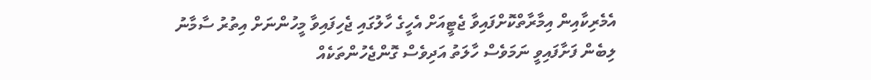އެމެރިކާއިން އިމާރާތްކޮށްފައިވާ ޖެޓީއަށް އެހީގެ ހާލުގައި ޖެހިފައިވާ މީހުންނަށް އިތުރު ސާމާނު ލިބެން ފަށާފައިވީ ނަމަވެސް ހާލަތު އަދިވެސް ގޮންޖެހުންތަކެއް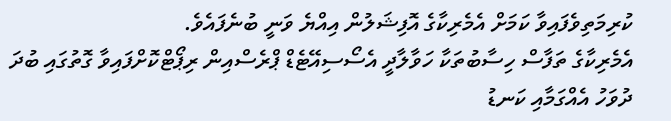ކުރިމަތިވެފައިވާ ކަމަށް އެމެރިކާގެ އޮފިޝަލުން އިއްޔެ ވަނީ ބުނެފައެވެ.
އެމެރިކާގެ ތަފާސް ހިސާބުތަކާ ހަވާލާދީ އެސޯސިއޭޓެޑް ޕްރެސްއިން ރިޕޯޓްކޮށްފައިވާ ގޮތުގައި ބުދަ ދުވަހު އެއްގަމާއި ކަނޑު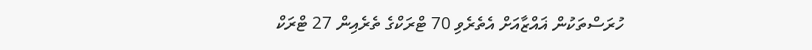ހުރަސްތަކުން ޣައްޒާއަށް އެތެރެވި 70 ޓްރަކްގެ ތެރެއިން 27 ޓްރަކް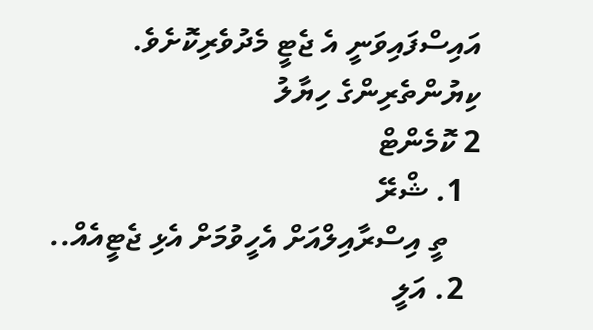އައިސްފައިވަނީ އެ ޖެޓީ މެދުވެރިކޮށެވެ.
ކިޔުންތެރިންގެ ހިޔާލު
2 ކޮމެންޓް
  1. ޝްރޭ
    ތީ އިސްރާއިލްއަށް އެހީވުމަށް އެޅި ޖެޓީއެއް..
  2. އަލީ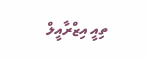ތިއީ އިޒްރާއީލް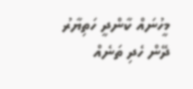މީހުނައް ކާންދީ ހަތިޔާރު ދޭން ހެދި ތަނެއް